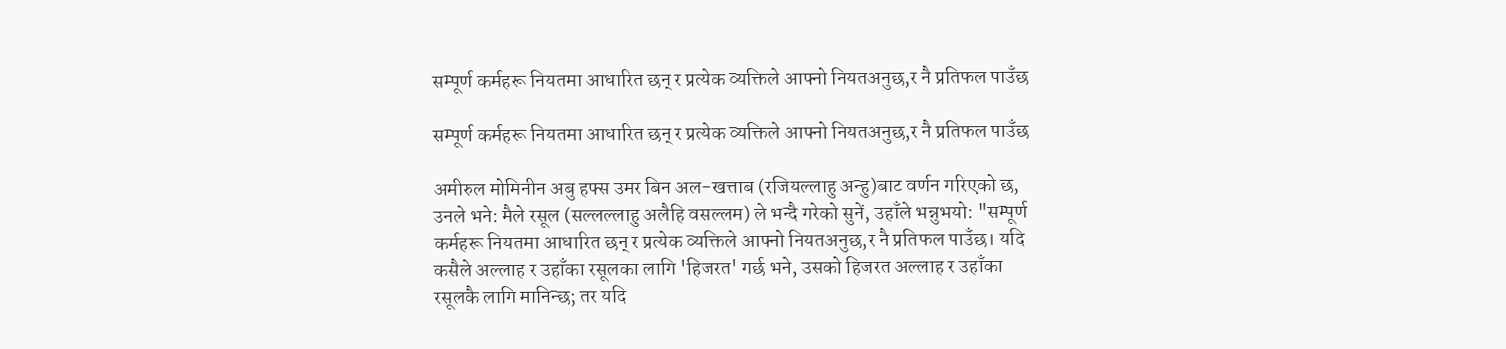सम्पूर्ण कर्महरू नियतमा आधारित छन् र प्रत्येक व्यक्तिले आफ्नो नियतअनुछ,र नै प्रतिफल पाउँछ

सम्पूर्ण कर्महरू नियतमा आधारित छन् र प्रत्येक व्यक्तिले आफ्नो नियतअनुछ,र नै प्रतिफल पाउँछ

अमीरुल मोमिनीन अबु हफ्स उमर बिन अल-खत्ताब (रजियल्लाहु अन्हु)बाट वर्णन गरिएको छ, उनले भने: मैले रसूल (सल्लल्लाहु अलैहि वसल्लम) ले भन्दै गरेको सुनें, उहाँले भन्नुभयो: "सम्पूर्ण कर्महरू नियतमा आधारित छन् र प्रत्येक व्यक्तिले आफ्नो नियतअनुछ,र नै प्रतिफल पाउँछ। यदि कसैले अल्लाह र उहाँका रसूलका लागि 'हिजरत' गर्छ भने, उसको हिजरत अल्लाह र उहाँका रसूलकै लागि मानिन्छ; तर यदि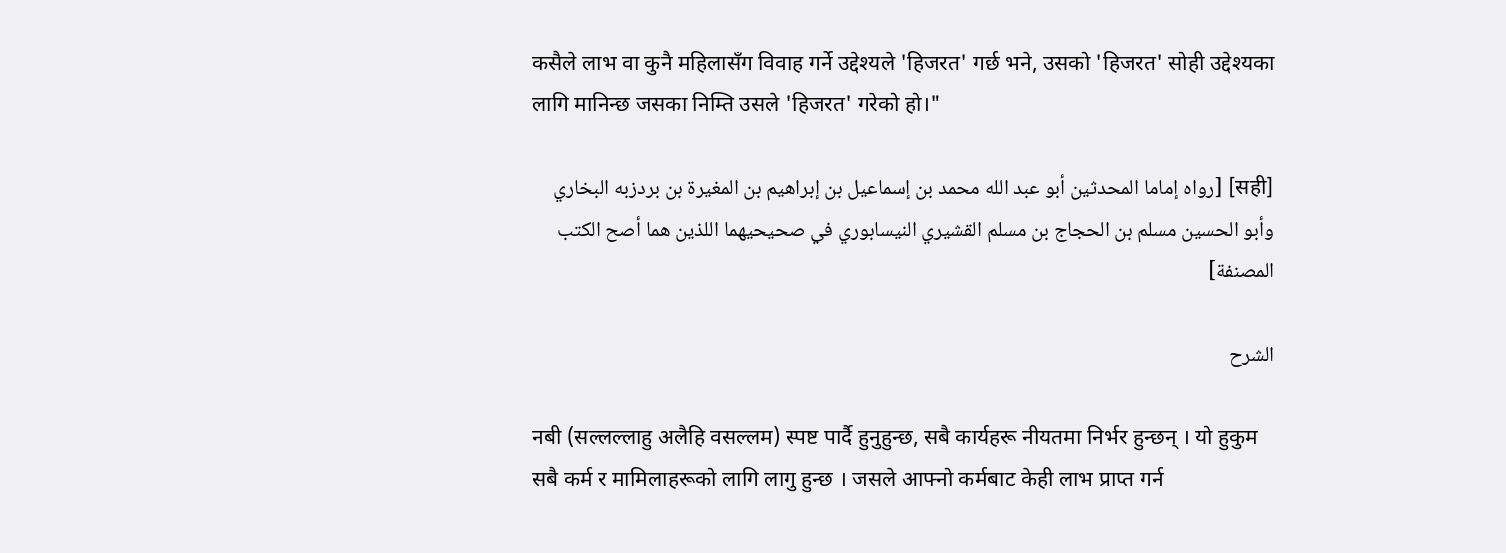कसैले लाभ वा कुनै महिलासँग विवाह गर्ने उद्देश्यले 'हिजरत' गर्छ भने, उसको 'हिजरत' सोही उद्देश्यका लागि मानिन्छ जसका निम्ति उसले 'हिजरत' गरेको हो।"

[सही] [رواه إماما المحدثين أبو عبد الله محمد بن إسماعيل بن إبراهيم بن المغيرة بن بردزبه البخاري وأبو الحسين مسلم بن الحجاج بن مسلم القشيري النيسابوري في صحيحيهما اللذين هما أصح الكتب المصنفة]

الشرح

नबी (सल्लल्लाहु अलैहि वसल्लम) स्पष्ट पार्दै हुनुहुन्छ, सबै कार्यहरू नीयतमा निर्भर हुन्छन् । यो हुकुम सबै कर्म र मामिलाहरूको लागि लागु हुन्छ । जसले आफ्नो कर्मबाट केही लाभ प्राप्त गर्न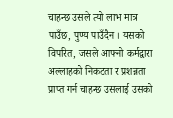चाहन्छ उसले त्यो लाभ मात्र पाउँछ, पुण्य पाउँदैन । यसको विपरित, जसले आफ्नो कर्मद्वारा अल्लाहको निकटता र प्रशन्नता प्राप्त गर्न चाहन्छ उसलाई उसको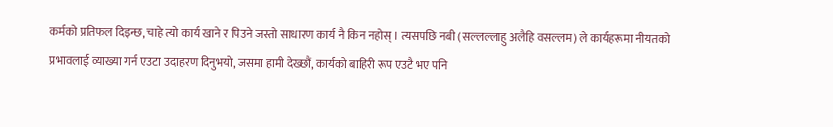कर्मको प्रतिफल दिइन्छ, चाहे त्यो कार्य खाने र पिउने जस्तो साधारण कार्य नै किन नहोस् । त्यसपछि नबी (सल्लल्लाहु अलैहि वसल्लम) ले कार्यहरूमा नीयतको प्रभावलाई व्याख्या गर्न एउटा उदाहरण दिनुभयो, जसमा हामी देख्छौं, कार्यको बाहिरी रूप एउटै भए पनि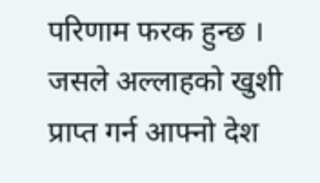परिणाम फरक हुन्छ । जसले अल्लाहको खुशी प्राप्त गर्न आफ्नो देश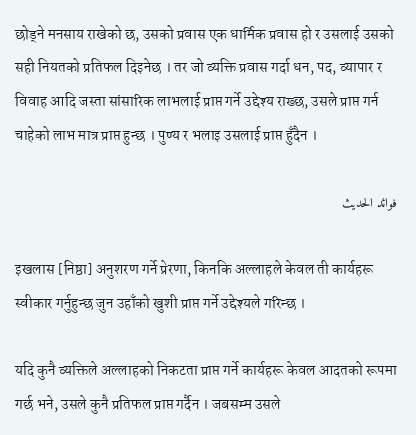छोड्ने मनसाय राखेको छ, उसको प्रवास एक धार्मिक प्रवास हो र उसलाई उसको सही नियतको प्रतिफल दिइनेछ । तर जो व्यक्ति प्रवास गर्दा धन, पद, व्यापार र विवाह आदि जस्ता सांसारिक लाभलाई प्राप्त गर्ने उद्देश्य राख्छ, उसले प्राप्त गर्न चाहेको लाभ मात्र प्राप्त हुन्छ । पुण्य र भलाइ उसलाई प्राप्त हुँदैन ।

فوائد الحديث

इखलास [निष्ठा] अनुशरण गर्ने प्रेरणा, किनकि अल्लाहले केवल ती कार्यहरू स्वीकार गर्नुहुन्छ जुन उहाँको खुशी प्राप्त गर्ने उद्देश्यले गरिन्छ ।

यदि कुनै व्यक्तिले अल्लाहको निकटता प्राप्त गर्ने कार्यहरू केवल आदतको रूपमा गर्छ भने, उसले कुनै प्रतिफल प्राप्त गर्दैन । जबसम्म उसले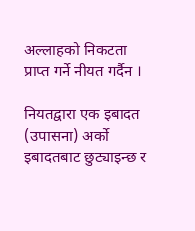अल्लाहको निकटता प्राप्त गर्ने नीयत गर्दैन ।

नियतद्वारा एक इबादत (उपासना) अर्को इबादतबाट छुट्याइन्छ र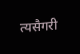त्यसैगरी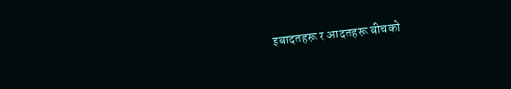इबादतहरू र आदतहरू बीचको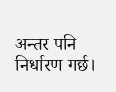अन्तर पनि निर्धारण गर्छ।